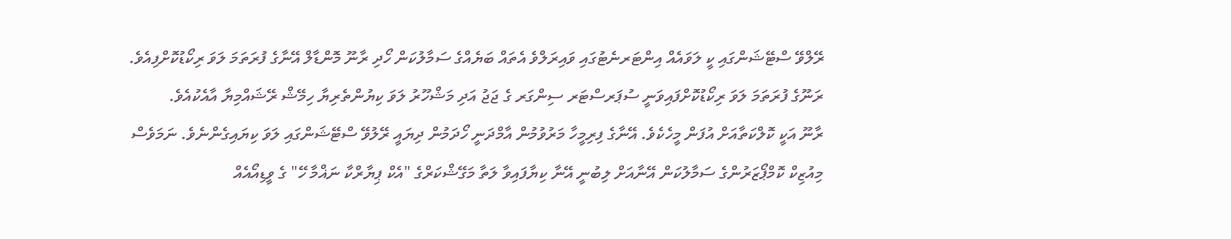ރޭލްވޭ ސްޓޭޝަންގައި ކީ ލަވައެއް އިންޓަރނެޓުގައި ވައިރަލްވެ އެތައް ބަޔެއްގެ ސަމާލުކަން ހޯދި ރާނޫ މޮންޑާލް އޭނާގެ ފުރަތަމަ ލަވަ ރިކޯޑުކޮށްފިއެވެ. ރަނޫގެ ފުރަތަމަ ލަވަ ރިކޯޑުކޮށްފައިވަނީ ސުޕަރސްޓަރ ސިންގަރ ގެ ޖަޖު އަދި މަޝްހޫރު ލަވަ ކިޔުންތެރިޔާ ހިމޭޝް ރޭޝައްމިޔާ އާއެކުއެވެ.
ރާނޫ އަކީ ކޮލްކަތާއަށް އުފަން މީހެކެވެ. އޭނާގެ ފިރިމީހާ މަރުވުމުން އާމްދަނީ ހޯދަމުން ދިޔައީ ރޭލުވޭ ސްޓޭޝަންގައި ލަވަ ކިޔައިގެންނެވެ. ނަމަވެސް މިއުޒިކް ކޮމްޕޯޒަރުންގެ ސަމާލުކަން އޭނާއަށް ލިބުނީ އޭނާ ކިޔާފައިވާ ލަތާ މަގޭޝްކަރްގެ "އެކް ޕިޔާރްކާ ނަޣްމާ ހޭ" ގެ ވީޑިއޯއެއް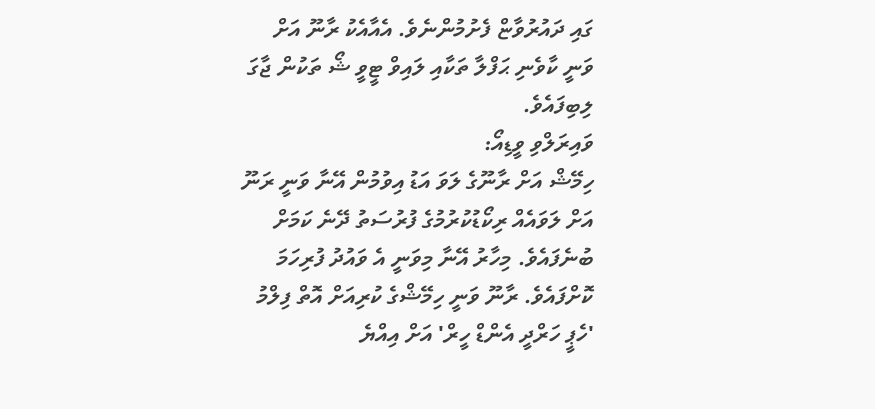ގައި ދައުރުވާޏް ފެށުމުންނެވެ. އެއާއެކު ރާނޫ އަށް ވަނީ ކާވެނި ޙަފްލާ ތަކާއި ލައިވް ޓީވީ ޝޯ ތަކުން ޖާގަ ލިބިފައެވެ.
ވައިރަލްވި ވީޑިއޯ:
ހިމޭޝް އަށް ރާނޫގެ ލަވަ އަޑު އިވުމުން އޭނާ ވަނީ ރަނޫ އަށް ލަވައެއް ރިކޯޑުކުރުމުގެ ފުރުސަތު ދޭނެ ކަމަށް ބުނެފައެވެ. މިހާރު އޭނާ މިވަނީ އެ ވައުދު ފުރިހަމަ ކޮށްފައެވެ. ރާނޫ ވަނީ ހިމޭޝްގެ ކުރިއަށް އޮތް ފިލްމު 'ހެޕީ ހަރްދީ އެންޑް ހީރް' އަށް އިއްޔެ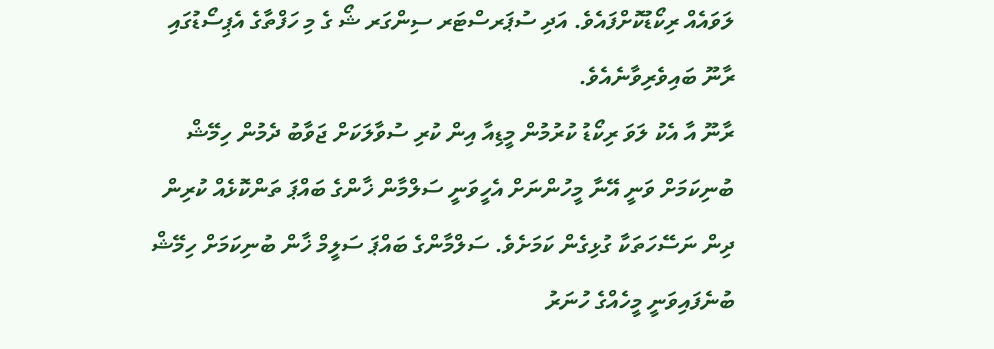ލަވައެއް ރިކޯޑުކޮށްފައެވެ. އަދި ސުޕަރސްޓަރ ސިންގަރ ޝޯ ގެ މި ހަފްތާގެ އެޕިސޯޑުގައި ރާނޫ ބައިވެރިވާނެއެވެ.
ރާނޫ އާ އެކު ލަވަ ރިކޯޑު ކުރުމުން މީޑިއާ އިން ކުރި ސުވާލަކަށް ޖަވާބު ދެމުން ހިމޭޝް ބުނިކަމަށް ވަނީ އޭނާ މީހުންނަށް އެހީވަނީ ސަލްމާން ޚާންގެ ބައްޕަ ތަންކޮޅެއް ކުރިން ދިން ނަސޭހަތަކާ ގުޅިގެން ކަމަށެވެ. ސަލްމާންގެ ބައްޕަ ސަލީމް ޚާން ބުނިކަމަށް ހިމޭޝް ބުނެފައިވަނީ މީހެއްގެ ހުނަރު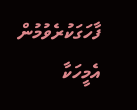ފާހަގަކުރެވުމުން އެމީހަކާ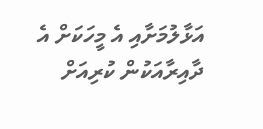އަޅާލުމަށާއި އެ މީހަކަށް އެ ދާއިރާއަކުން ކުރިއަށް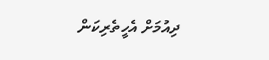ދިއުމަށް އެހީތެރިކަން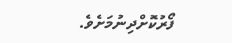ފޯރުކޮށްދިނުމަށެވެ.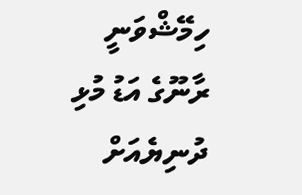ހިމޭޝްވަނީ ރާނޫގެ އަޑު މުޅި ދުނިޔެއަށް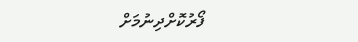ފޯރުކޮށްދިނުމަށް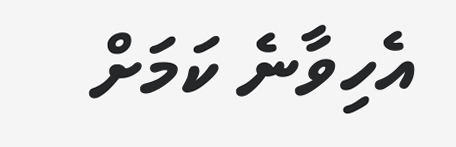އެހިވާނެ ކަމަށް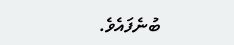ބުނެފައެވެ.